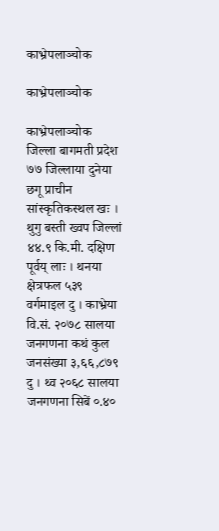काभ्रेपलाञ्चोक

काभ्रेपलाञ्चोक

काभ्रेपलाञ्चोक जिल्ला बागमती प्रदेश ७७ जिल्लाया दुनेया छगू प्राचीन सांस्कृतिकस्थल खः । थुगु बस्ती ख्वप जिल्लां ४४.९ कि.मी. दक्षिण पूर्वय् लाः । थनया क्षेत्रफल ५३९ वर्गमाइल दु । काभ्रेया वि.सं. २०७८ सालया जनगणना कथं कुल जनसंख्या ३,६६,८७९ दु । थ्व २०६८ सालया जनगणना सिबें ०.४०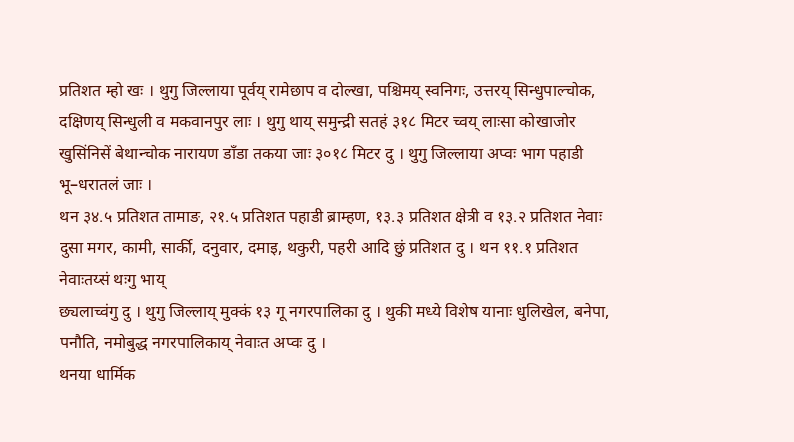प्रतिशत म्हो खः । थुगु जिल्लाया पूर्वय् रामेछाप व दोल्खा, पश्चिमय् स्वनिगः, उत्तरय् सिन्धुपाल्चोक, दक्षिणय् सिन्धुली व मकवानपुर लाः । थुगु थाय् समुन्द्री सतहं ३१८ मिटर च्वय् लाःसा कोखाजोर खुसिंनिसें बेथान्चोक नारायण डाँडा तकया जाः ३०१८ मिटर दु । थुगु जिल्लाया अप्वः भाग पहाडी भू–धरातलं जाः ।
थन ३४.५ प्रतिशत तामाङ, २१.५ प्रतिशत पहाडी ब्राम्हण, १३.३ प्रतिशत क्षेत्री व १३.२ प्रतिशत नेवाः दुसा मगर, कामी, सार्की, दनुवार, दमाइ, थकुरी, पहरी आदि छुं प्रतिशत दु । थन ११.१ प्रतिशत नेवाःतय्सं थःगु भाय्
छ्यलाच्वंगु दु । थुगु जिल्लाय् मुक्कं १३ गू नगरपालिका दु । थुकी मध्ये विशेष यानाः धुलिखेल, बनेपा, पनौति, नमोबुद्ध नगरपालिकाय् नेवाःत अप्वः दु ।
थनया धार्मिक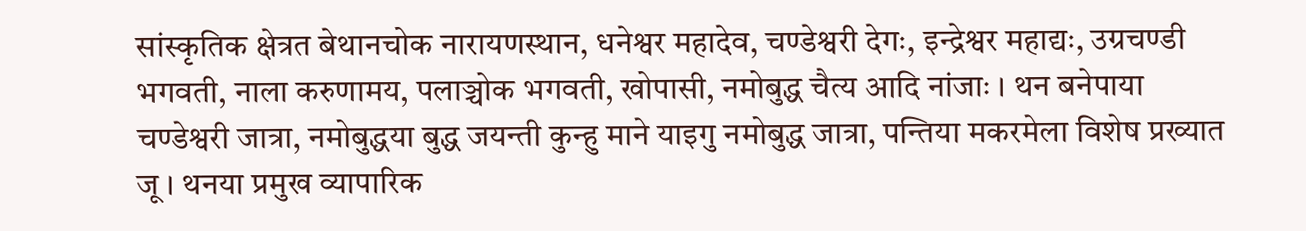सांस्कृतिक क्षेत्रत बेथानचोक नारायणस्थान, धनेश्वर महादेव, चण्डेश्वरी देगः, इन्द्रेश्वर महाद्यः, उग्रचण्डी भगवती, नाला करुणामय, पलाञ्चोक भगवती, खोपासी, नमोबुद्ध चैत्य आदि नांजाः । थन बनेपाया चण्डेश्वरी जात्रा, नमोबुद्धया बुद्ध जयन्ती कुन्हु माने याइगु नमोबुद्ध जात्रा, पन्तिया मकरमेला विशेष प्रख्यात जू । थनया प्रमुख व्यापारिक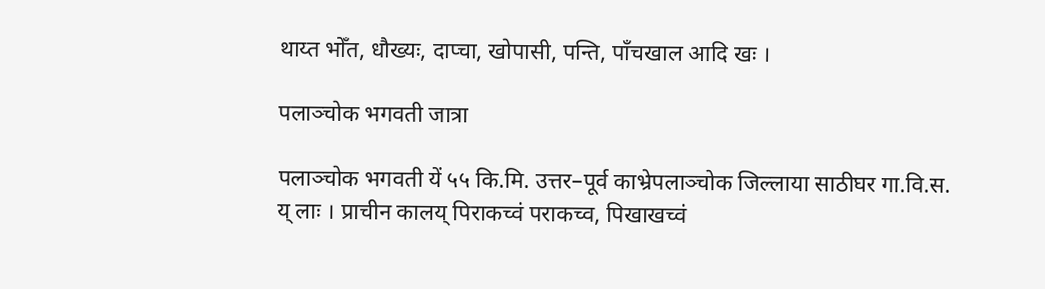थाय्त भोँत, धौख्यः, दाप्चा, खोपासी, पन्ति, पाँचखाल आदि खः ।

पलाञ्चोक भगवती जात्रा

पलाञ्चोक भगवती यें ५५ कि.मि. उत्तर–पूर्व काभ्रेपलाञ्चोक जिल्लाया साठीघर गा.वि.स. य् लाः । प्राचीन कालय् पिराकच्वं पराकच्व, पिखाखच्वं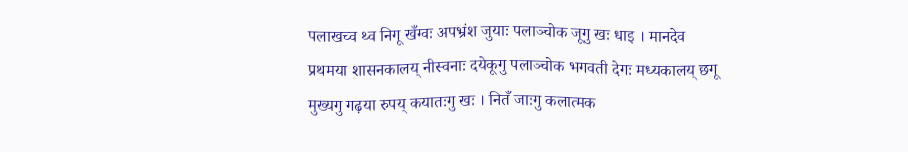पलाखच्व थ्व निगू खँग्वः अपभ्रंश जुयाः पलाञ्चोक जूगु खः धाइ । मानदेव प्रथमया शासनकालय् नीस्वनाः दयेकूगु पलाञ्चोक भगवती देगः मध्यकालय् छगू मुख्यगु गढ़या रुपय् कयातःगु खः । नितँ जाःगु कलात्मक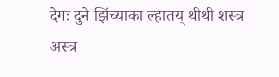देगः दुने झिंच्याका ल्हातय् थीथी शस्त्र अस्त्र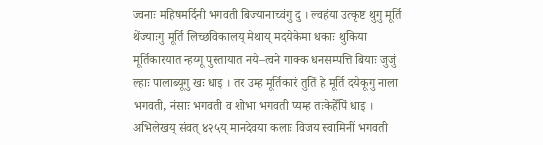ज्वनाः महिषमर्दिनी भगवती बिज्यानाच्वंगु दु । ल्वहंया उत्कृष्ट थुगु मूर्ति थेंज्याःगु मूर्ति लिच्छविकालय् मेथाय् मदयेकेमा धकाः थुकिया मूर्तिकारयात न्हय्गू पुस्तायात नये–त्वने गाक्क धनसम्पत्ति बियाः जुजुं ल्हाः पालाब्यूगु खः धाइ । तर उम्ह मूर्तिकारं तुतिं हे मूर्ति दयेकूगु नाला भगवती, नंसाः भगवती व शोभा भगवती प्यम्ह तःकेहेँपिं धाइ । अभिलेखय् संवत् ४२५य् मानदेवया कलाः विजय स्वामिनीं भगवती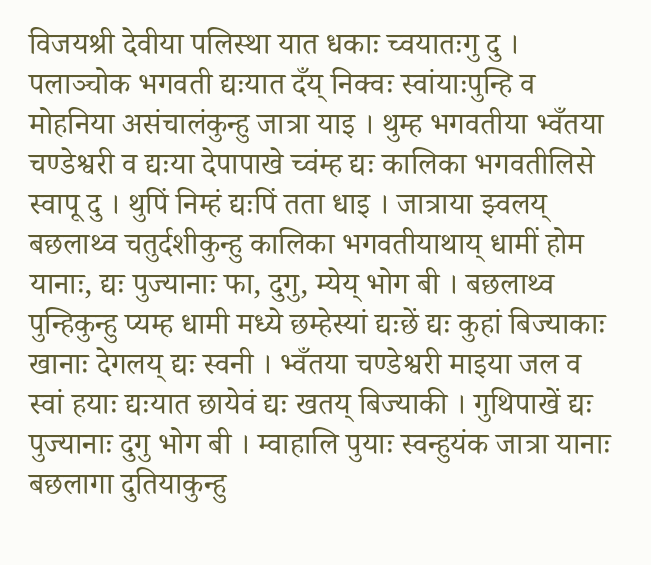विजयश्री देवीया पलिस्था यात धकाः च्वयातःगु दु ।
पलाञ्चोक भगवती द्यःयात दँय् निक्वः स्वांयाःपुन्हि व मोहनिया असंचालंकुन्हु जात्रा याइ । थुम्ह भगवतीया भ्वँतया चण्डेश्वरी व द्यःया देपापाखे च्वंम्ह द्यः कालिका भगवतीलिसे स्वापू दु । थुपिं निम्हं द्यःपिं तता धाइ । जात्राया झ्वलय् बछलाथ्व चतुर्दशीकुन्हु कालिका भगवतीयाथाय् धामीं होम यानाः, द्यः पुज्यानाः फा, दुगु, म्येय् भोग बी । बछलाथ्व पुन्हिकुन्हु प्यम्ह धामी मध्ये छम्हेस्यां द्यःछें द्यः कुहां बिज्याकाः खानाः देगलय् द्यः स्वनी । भ्वँतया चण्डेश्वरी माइया जल व स्वां हयाः द्यःयात छायेवं द्यः खतय् बिज्याकी । गुथिपाखें द्यः पुज्यानाः दुगु भोग बी । म्वाहालि पुयाः स्वन्हुयंक जात्रा यानाः बछलागा दुतियाकुन्हु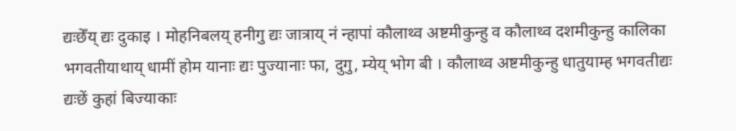द्यःछेँय् द्यः दुकाइ । मोहनिबलय् हनीगु द्यः जात्राय् नं न्हापां कौलाथ्व अष्टमीकुन्हु व कौलाथ्व दशमीकुन्हु कालिका भगवतीयाथाय् धामीं होम यानाः द्यः पुज्यानाः फा, दुगु, म्येय् भोग बी । कौलाथ्व अष्टमीकुन्हु धातुयाम्ह भगवतीद्यः द्यःछें कुहां बिज्याकाः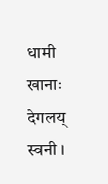धामी खानाः देगलय् स्वनी ।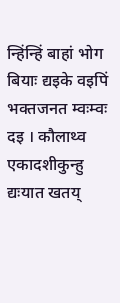न्हिंन्हिं बाहां भोग बियाः द्यइके वइपिं भक्तजनत म्वःम्वः दइ । कौलाथ्व एकादशीकुन्हु द्यःयात खतय्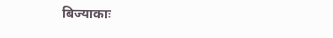बिज्याकाः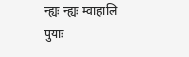न्ह्यः न्ह्यः म्वाहालि पुयाः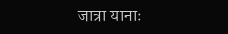जात्रा यानाः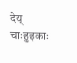देय् चाःहुइकाः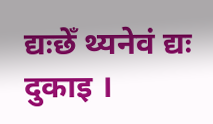द्यःछेँ थ्यनेवं द्यः दुकाइ ।